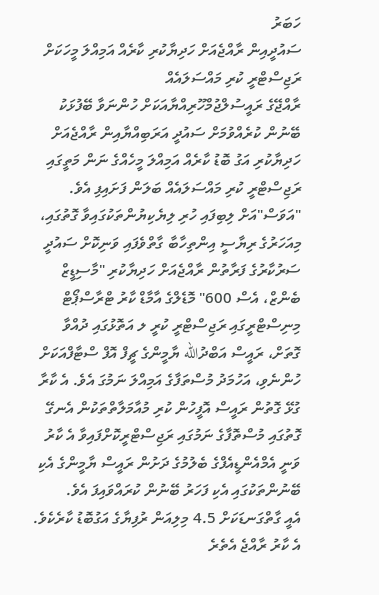ހަބަރު
ސައުދީއިން ރާއްޖެއަށް ހަދިޔާކުރި ކާރެއް އަމިއްލަ މީހަކަށް ރަޖިސްޓްރީ ކުރި މައްސަލައެއް
ރާއްޖޭގެ ރައީސުލްޖުމްހޫރިއްޔާއަކަށް ހުންނަވާ ބޭފުޅަކު ބޭނުން ކުރެއްވުމަށް ސައުދީ އަރަބިއްޔާއިން ރާއްޖެއަށް ހަދިޔާކުރި އަގު ބޮޑު ކާރެއް އަމިއްލަ މީހެއްގެ ނަން މަތީގައި ރަޖިސްޓްރީ ކުރި މައްސަލައެއް ބަލަން ފަށައިފި އެވެ.
"އަވަސް"އަށް ލިބިފައި ހުރި ލިޔެކިޔުންތަކުގައިވާ ގޮތުގައި، މިއަހަރުގެ ރިޔާސީ އިންތިހާބާ ގާތްވެފައި ވަނިކޮށް ސައުދީ ސަރުކާރުގެ ފަރާތުން ރާއްޖެއަށް ހަދިޔާކުރި "މާސިޑީޒް ބެންޒް، އެސް 600" މޮޑެލްގެ އާމާޑް ކާރު ޓްރާސްޕޯޓް މިނިސްޓްރީގައި ރަޖިސްޓްރީ ކުރީ ލ އަތޮޅުގައި ދުއްވާ ގޮތަށް، ރައީސް އަބްދުالله ޔާމީންގެ ޗީފް އޮފް ސްޓާފްއަކަށް ހުންނެވި، އަހުމަދު މުސްތަފާގެ އަމިއްލަ ނަމުގަ އެވެ. އެ ކާރާ ގުޅޭ ގޮތުން ރައީސް އޮފީހުން ކުރި މުއާމަލާތްތަކުން އެނގޭ ގޮތުގައި މުސްތޮފާގެ ނަމުގައި ރަޖިސްޓްރީކޮށްފައިވާ އެ ކާރު ވަނީ އެމްއެންޑީއެފްގެ ބެލުމުގެ ދަށުން ރައީސް ޔާމީންގެ އެކި ބޭނުންތަކުގައި އެކި ފަހަރު ބޭނުން ކުރައްވައިފަ އެވެ.
އެއީ ގާތްގަނޑަކަށް 4.5 މިލިއަން ރުފިޔާގެ އަގުބޮޑު ކާރެކެވެ. އެ ކާރު ރާއްޖެ އެތެރެ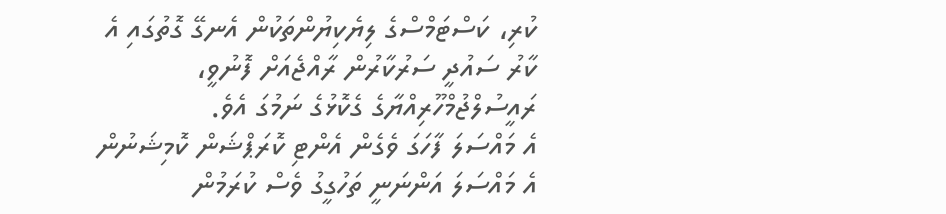ކުރި، ކަސްޓަމްސްގެ ލިޔެކިޔުންތަކުން އެނގޭ ގޮތުގައި އެ ކާރު ސައުދީ ސަރުކާރުން ރާއްޖެއަށް ފޮނުވީ، ރައީސުލްޖުމްހޫރިއްޔާގެ ގެކޮޅުގެ ނަމުގަ އެވެ.
އެ މައްސަލަ ފާހަގަ ވެގެން އެންޓި ކޮރަޕްޝަން ކޮމިޝަނުން އެ މައްސަލަ އަންނަނީ ތަހުގީގު ވެސް ކުރަމުން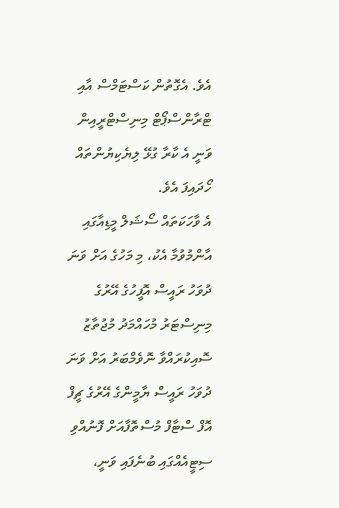އެވެ. އެގޮތުން ކަސްޓަމްސް އާއި ޓްރާންސްޕޯޓް މިނިސްޓްރީއިން ވަނީ އެ ކާރާ ގުޅޭ ލިޔެކިޔުންތައް ހޯދައިފަ އެވެ.
އެ ވާހަކަތައް ސޯޝަލް މީޑިއާގައި އާންމުވުމާ އެކު، މި މަހުގެ އަށް ވަނަ ދުވަހު ރައީސް އޮފީހުގެ އޭރުގެ މިނިސްޓަރު މުހައްމަދު މުޖުތާޒު ސޮއިކުރައްވާ ނޮވެމްބަރު އަށް ވަނަ ދުވަހު ރައީސް ޔާމީންގެ އޭރުގެ ޗީފް އޮފް ސްޓާފް މުސްތޮފާއަށް ފޮނުއްވި ސިޓީއެއްގައި ބުނެފައި ވަނީ،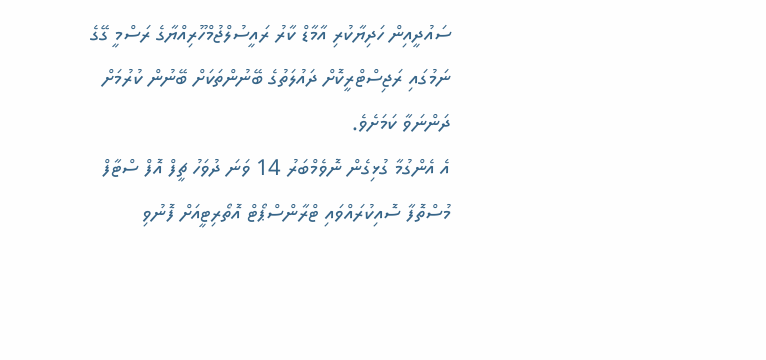ސައުދީއިން ހަދިޔާކުރި އާމާޑް ކާރު ރައީސުލްޖުމްހޫރިއްޔާގެ ރަސްމީ ގޭގެ ނަމުގައި ރަޖިސްޓްރީކޮށް ދައުލަތުގެ ބޭނުންތަކަށް ބޭނުން ކުރުމަށް ދަންނަވާ ކަމަށެވެ.
އެ އެންގުމާ ގުޅިގެން ނޮވެމްބަރު 14 ވަނަ ދުވަހު ޗީފް އޮފް ސްޓާފް މުސްތޮފާ ސޮއިކުރައްވައި ޓްރާންސްޕޯޓް އޮތޯރިޓީއަށް ފޮނުވި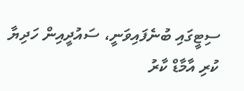ސިޓީގައި ބުނެފައިވަނީ، ސައުދީއިން ހަދިޔާ ކުރި އާމާޑް ކާރު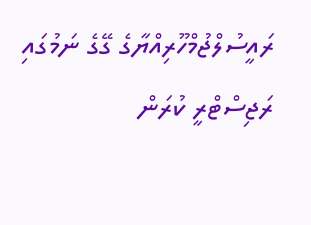ރައީސުލްޖުމްހޫރިއްޔާގެ ގޭގެ ނަމުގައި ރަޖިސްޓްރީ ކުރަން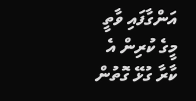އަންގާފައި ވާތީ މީގެ ކުރިން އެ ކާރާ ގުޅޭ ގޮތުން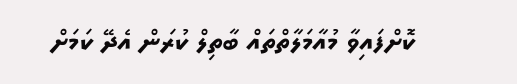ކޮށްފައިވާ މުއާމަލާތްތައް ބާތިލް ކުރަން އެދޭ ކަމަށް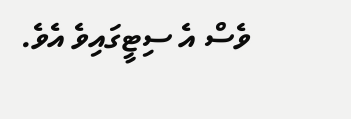ވެސް އެ ސިޓީގައިވެ އެވެ.